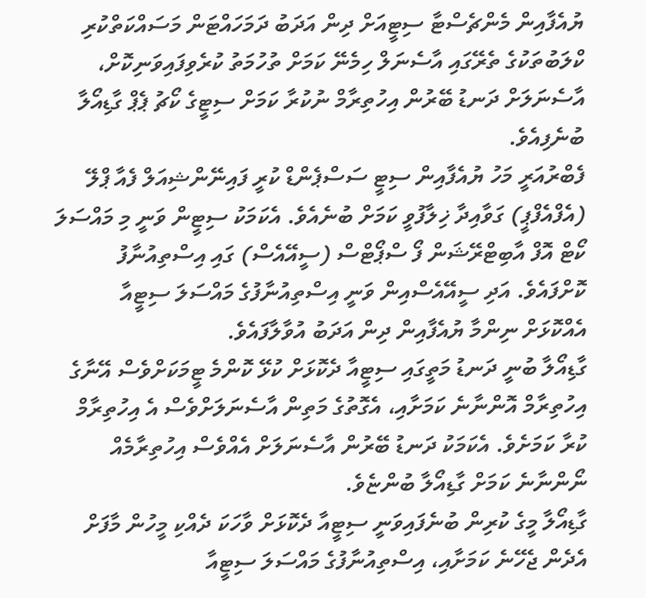ޔުއެފާއިން މެންޗެސްޓާ ސިޓީއަށް ދިން އަދަބު ދަމަހައްޓަން މަސައްކަތްކުރި ކްލަބުތަކުގެ ތެރޭގައި އާސެނަލް ހިމެނޭ ކަމަށް ތުހުމަތު ކުރެވިފައިވަނިކޮށް، އާސެނަލަށް ދަނޑު ބޭރުން އިހުތިރާމް ނުކުރާ ކަމަށް ސިޓީގެ ކޯޗު ޕެޕް ގާޑިއޯލާ ބުނެފިއެވެ.
ފެބްރުއަރީ މަހު ޔުއެފާއިން ސިޓީ ސަސްޕެންޑް ކުރީ ފައިނޭންޝިއަލް ފެއާ ޕްލޭ (އެފްއެފްޕީ) ގަވާއިދާ ޚިލާފުވީ ކަމަށް ބުނެއެވެ. އެކަމަކު ސިޓީން ވަނީ މި މައްސަލަ ކޯޓް އޮފް އާބިޓްރޭޝަން ފޯ ސްޕޯޓްސް (ސީއޭއެސް) ގައި އިސްތިއުނާފު ކޮށްފައެވެ. އަދި ސީއޭއެސްއިން ވަނީ އިސްތިއުނާފުގެ މައްސަލަ ސިޓީއާ އެއްކޮޅަށް ނިންމާ ޔުއެފާއިން ދިން އަދަބު އުވާލާފައެވެ.
ގާޑިއޯލާ ބުނީ ދަނޑު މަތީގައި ސިޓީއާ ދެކޮޅަށް ކުޅޭ ކޮންމެ ޓީމަކަށްވެސް އޭނާގެ އިހުތިރާމް އޮންނާނެ ކަމަށާއި، އެގޮތުގެ މަތިން އާސެނަލަށްވެސް އެ އިހުތިރާމް ކުރާ ކަމަށެވެ. އެކަމަކު ދަނޑު ބޭރުން އާސެނަލަށް އެއްވެސް އިހުތިރާމެއް ނޯންނާނެ ކަމަށް ގާޑިއޯލާ ބުންޏެވެ.
ގާޑިއޯލާ މީގެ ކުރިން ބުނެފައިވަނީ ސިޓީއާ ދެކޮޅަށް ވާހަކަ ދެއްކި މީހުން މާފަށް އެދެން ޖެހޭނެ ކަމަށާއި، އިސްތިއުނާފުގެ މައްސަލަ ސިޓީއާ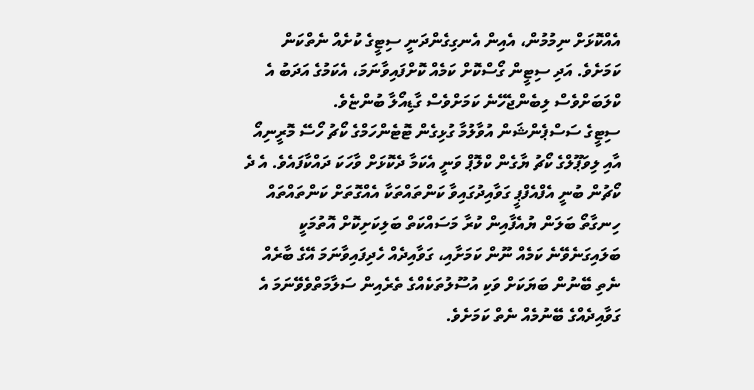އެއްކޮޅަށް ނިމުމުން، އެއިން އެނގިގެންދަނީ ސިޓީގެ ކުށެއް ނެތްކަން ކަމަށެވެ. އަދި ސިޓީން ގޯސްކޮށް ކަމެއް ކޮށްފައިވާނަމަ، އެކަމުގެ އަދަބު އެ ކްލަބަށްވެސް ލިބެންޖެހޭނެ ކަމަށްވެސް ގާޑިއޯލާ ބުންޏެވެ.
ސިޓީގެ ސަސްޕެންޝަން އުވާލުމާ ގުޅިގެން ޓޮޓެންހަމްގެ ކޯޗު ހޯސޭ މޮރީނިއޯ އާއި ލިވަޕޫލްގެ ކޯޗު ޔާގެން ކްލޮޕް ވަނީ އެކަމާ ދެކޮޅަށް ވާހަކަ ދައްކާފައެވެ. އެ ދެ ކޯޗުން ބުނީ އެފްއެފްޕީ ގަވާއިދުގައިވާ ކަންތައްތަކާ އެއްގޮތަށް ކަންތައްތައް ހިނގާތޯ ބަލަން ޔުއެފާއިން ކުރާ މަސައްކަތް ބަލިކަށިކޮށް އޮތުމަކީ ބަލައިގަނެވޭނެ ކަމެއް ނޫން ކަމަށާއި، ގަވާއިދެއް ހެދިފައިވާނަމަ އޭގެ ބާރެއް ނެތި ބޭނުން ބަޔަކަށް ވަކި އުސޫލުތަކެއްގެ ތެރެއިން ސަލާމަތްވެވޭނަމަ އެ ގަވާއިދެއްގެ ބޭނުމެއް ނެތް ކަމަށެވެ.